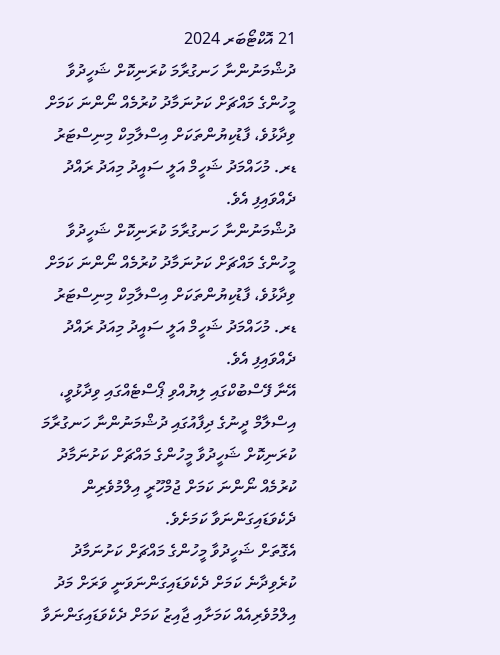21 އޮކްޓޯބަރ 2024
ދުޝްމަނުންނާ ހަނގުރާމަ ކުރަނިކޮށް ޝަހީދުވާ މީހުންގެ މައްޗަށް ކަށުނަމާދު ކުރުމެއް ނޯންނަ ކަމަށް ވިދާޅުވެ، ފާޑުކިޔުންތަކަށް އިސްލާމިކް މިނިސްޓަރު ޑރ. މުހައްމަދު ޝަހީމް އަލީ ސައީދު މިއަދު ރައްދު ދެއްވައިފި އެވެ.
ދުޝްމަނުންނާ ހަނގުރާމަ ކުރަނިކޮށް ޝަހީދުވާ މީހުންގެ މައްޗަށް ކަށުނަމާދު ކުރުމެއް ނޯންނަ ކަމަށް ވިދާޅުވެ، ފާޑުކިޔުންތަކަށް އިސްލާމިކް މިނިސްޓަރު ޑރ. މުހައްމަދު ޝަހީމް އަލީ ސައީދު މިއަދު ރައްދު ދެއްވައިފި އެވެ.
އޭނާ ފޭސްބުކްގައި ލިޔުއްވި ޕޯސްޓެއްގައި ވިދާޅުވީ، އިސްލާމް ދީނުގެ ދިފާއުގައި ދުޝްމަނުންނާ ހަނގުރާމަ ކުރަނިކޮށް ޝަހީދުވާ މީހުންގެ މައްޗަށް ކަށުނަމާދު ކުރުމެއް ނޯންނަ ކަމަށް ޖުމްހޫރީ އިލްމުވެރިން ދެކެވަޑައިގަންނަވާ ކަމަށެވެ.
އެގޮތަށް ޝަހީދުވާ މީހުންގެ މައްޗަށް ކަށުނަމާދު ކުރެވިދާނެ ކަމަށް ދެކެވަޑައިގަންނަވަނީ ވަރަށް މަދު އިލްމުވެރިއެއް ކަމަށާއި ޖާއިޒު ކަމަށް ދެކެވަޑައިގަންނަވާ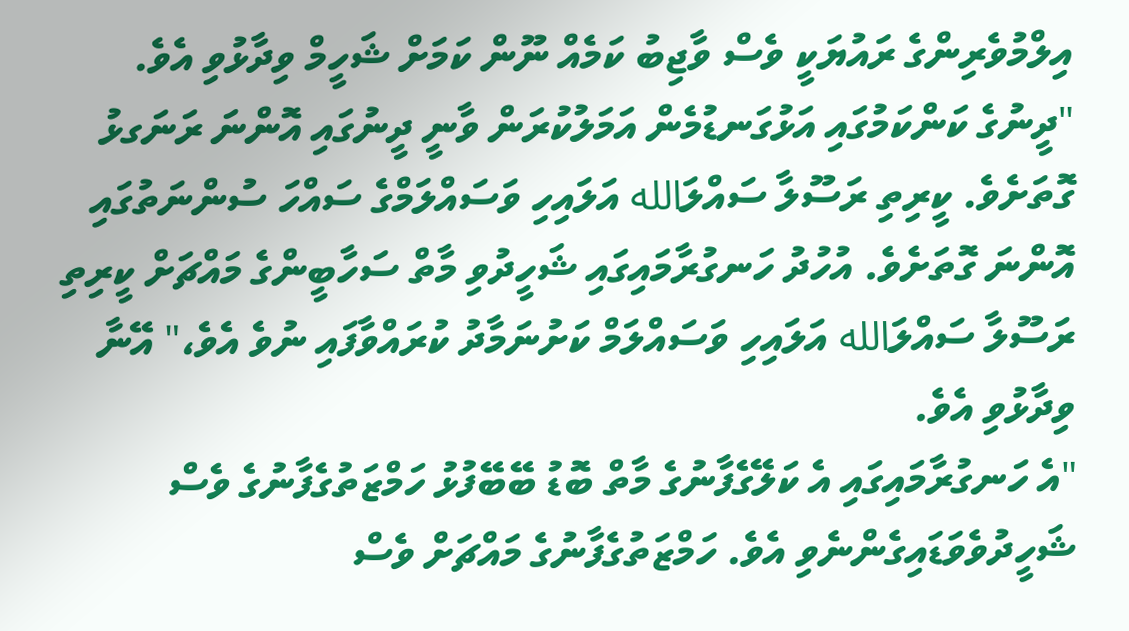އިލްމުވެރިންގެ ރައުޔަކީ ވެސް ވާޖިބު ކަމެއް ނޫން ކަމަށް ޝަހީމް ވިދާޅުވި އެވެ.
"ދީނުގެ ކަންކަމުގައި އަޅުގަނޑުމެން އަމަލުކުރަން ވާނީ ދީނުގައި އޮންނަ ރަނަގޅު ގޮތަށެވެ. ކީރިތި ރަސޫލާ ސައްލަالله އަލައިހި ވަސައްލަމްގެ ސައްހަ ސުންނަތުގައި އޮންނަ ގޮތަށެވެ. އުހުދު ހަނގުރާމައިގައި ޝަހީދުވި މާތް ސަހާބީންގެ މައްޗަށް ކީރިތި ރަސޫލާ ސައްލަالله އަލައިހި ވަސައްލަމް ކަށުނަމާދު ކުރައްވާފައި ނުވެ އެވެ،" އޭނާ ވިދާޅުވި އެވެ.
"އެ ހަނގުރާމައިގައި އެ ކަލޭގެފާނުގެ މާތް ބޮޑު ބޭބޭފުޅު ހަމްޒަތުގެފާނުގެ ވެސް ޝަހީދުވެވަޑައިގެންނެވި އެވެ. ހަމްޒަތުގެފާނުގެ މައްޗަށް ވެސް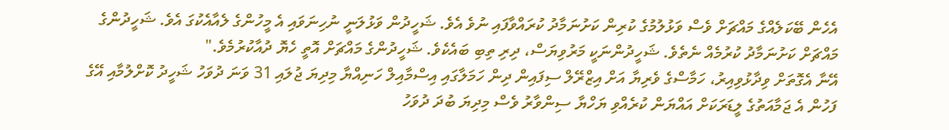އެހެން ބޭކަލެއްގެ މައްޗަށް ވެސް ވަޅުލުމުގެ ކުރިން ކަށުނަމާދު ކުރައްވާފައި ނުވެ އެވެ. ޝަހީދުން ވަޅުލަނީ ނުހިނަވައި އެ މީހުންގެ ލެއާއެކުގަ އެވެ. ޝަހީދުންގެ މައްޗަށް ކަށުނަމާދު ކުރުމެއް ނެތެވެ. ޝަހީދުންނަކީ މަރުވިޔަސް، ދިރި ތިބި ބައެކެވެ. ޝަހީދުންގެ މައްޗަށް އޮތީ ހެޔޮ ދުއާކުރުމެވެ."
އޭނާ އެގޮތަށް ވިދާޅުވިއިރު، ހަމާސްގެ ވެރިޔާ އަށް އިޒްރޭލް ސިފައިން ދިން ހަމަލާގައި އިސްމާއިލް ހަނިއްޔާ މިދިޔަ ޖުލައި 31 ވަނަ ދުވަހު ޝަހީދު ކޮށްލުމާއި އޭގެ ފަހުން އެ ޖަމާއަތުގެ ލީޑަރަކަށް އައްޔަން ކުރެއްވި ޔަހްޔާ ސިންވާރު ވެސް މިދިޔަ ބުދަ ދުވަހު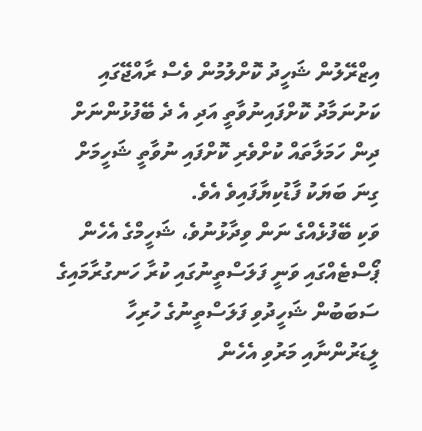އިޒްރޭލުން ޝަހީދު ކޮށްލުމުން ވެސް ރާއްޖޭގައި ކަށުނަމާދު ކޮށްފައިނުވާތީ އަދި އެ ދެ ބޭފުޅުންނަށް ދިން ހަމަލާތައް ކުށްވެރި ކޮށްފައި ނުވާތީ ޝަހީމަށް ގިނަ ބަޔަކު ފާޑުކިޔާފައިވެ އެވެ.
ވަކި ބޭފުޅެއްގެ ނަން ވިދާޅުނުވެ، ޝަހީމްގެ އެހެން ޕޯސްޓެއްގައި ވަނީ ފަލަސްތީނުގައި ކުރާ ހަނގުރާމައިގެ ސަބަބުން ޝަހީދުވި ފަލަސްތީނުގެ ހުރިހާ ލީޑަރުންނާއި މަރުވި އެހެން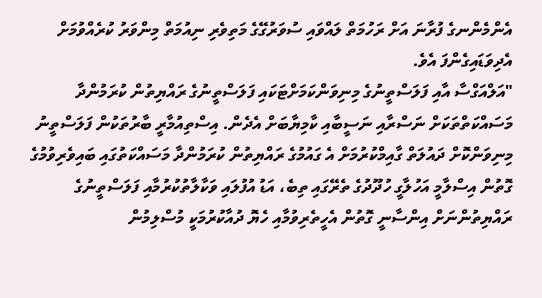އެންމެންނގެ ފުރާނަ އަށް ރަހުމަތް ލައްވައި ސުވަރުގޭގެ މަތިވެރި ނިއުމަތް މިންވަރު ކުރެއްވުމަށް އެދިވަޑައިގެންފަ އެވެ.
"އަލްއަގްސާ އާއި ފަލަސްތީނުގެ މިނިވަންކަމަށްޓަކައި ފަލަސްތީނުގެ ރައްޔިތުން ކުރަމުންދާ މަސައްކަތްތަކަށް ނަސްރާއި ނަސީބާއި ކާމިޔާބަށް އެދެން. އިސްތިއުމާރީ ބާރުތަކުން ފަލަސްތީނު މިނިވަންކޮށް ދައުލަތް ގާއިމްކުރުމަށް އެ ގައުމުގެ ރައްޔިތުން ކުރަމުންދާ މަސައްކަތުގައި ބައިވެރިވުމުގެ ގޮތުން އިސްލާމީ އަހުލާގީ ހުދޫދުގެ ތެރޭގައި ތިބެ، އަޑު އުފުލައި ވަކާލާތުކުރުމާއި ފަލަސްތީނުގެ ރައްޔިތުންނަށް އިންސާނީ ގޮތުން އެހީތެރިވުމާއި ހެޔޮ ދުއާކުރުމަކީ މުސްލިމުން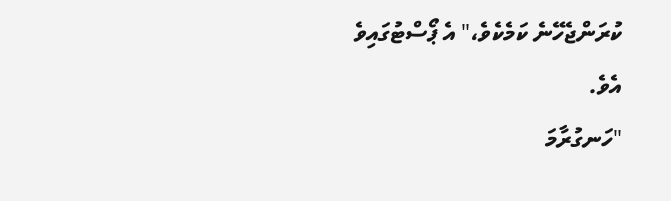ކުރަންޖެހޭނެ ކަމެކެވެ،" އެ ޕޯސްޓުގައިވެ އެވެ.
"ހަނގުރާމަ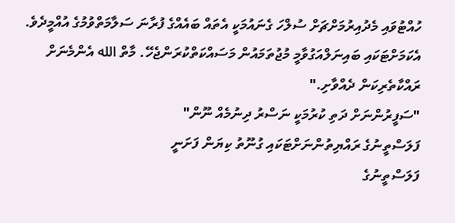ހުއްޓުވައި މެދުއިރުމަށްޗަށް ސުލްހަ ގެނައުމަކީ އެތައް ބައެއްގެ ފުރާނަ ސަލާމަތްވުމުގެ އުއްމީދެވެ. އެކަމަށްޓަކައި ބައިނަލްއަގުވާމީ މުޖުތަމައުން މަސައްކަތްކުރަންޖެހޭ. މާތް الله އެންމެނަށް ރައްކާތެރިކަން ދެއްވާށި."
"ސަފީރުންނަށް ދަތި ކުރުމަކީ ނަސްރު ދިނުމެއް ނޫން"
ފަލަސްތީނުގެ ރައްޔިތުންނަށްޓަކައި ގުނޫތު ކިޔަން ފަށަނީ
ފަލަސްތީނުގެ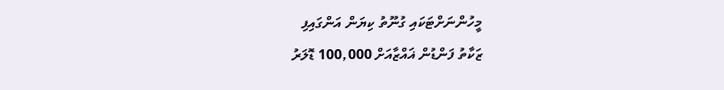މީހުންނަށްޓަކައި ގުނޫތު ކިޔަން އަންގައިފި
ޒަކާތު ފަންޑުން ޣައްޒާއަށް 100,000 ޑޮލަރު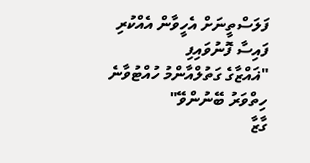ފަލަސްތީނަށް އެހީވާން އެއްކުރި ފައިސާ ފޮނުވައިފި
"ޣައްޒާގެ ގަތުލްއާންމު ހުއްޓުވާނެ ހިތްވަރު ބޭނުންވޭ"
ގާޒާ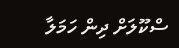ސްކޫލަށް ދިން ހަމަލާ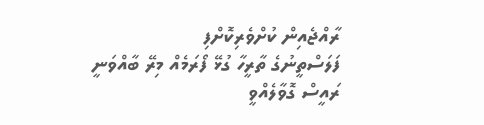ރާއްޖެއިން ކުށްވެރިކޮށްފި
ފަލަސްތީނުގެ ތާރީހާ ގުޅޭ ފޯރަމެއް މިރޭ ބާއްވަނީ
ރައީސް ގޮވާލެއްވީ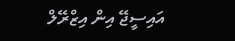އައިސީޖޭ އިން އިޒްރޭލް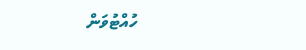ހުއްޓުވަން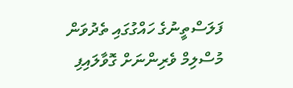ފަލަސްތީނުގެ ހައްގުގައި ތެދުވަން މުސްލިމް ވެރިންނަށް ގޮވާލައިފި